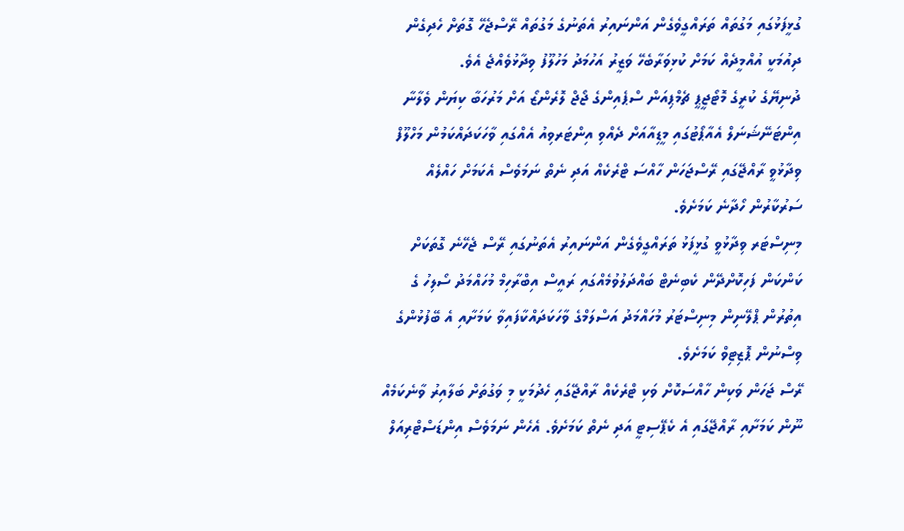ގުޅީފަޅުގައި މަގުތައް ތަރައްގީވެގެން އަންނައިރު އެތަނުގެ މަގުތައް ރޭސްޖެހޭ ގޮތަށް ހެދިގެން ދިއުމަކީ އުއްމީދެއް ކަމަށް ކުޅިވަރާބެހޭ ވަޒީރު އަހުމަދު މަހުލޫފު ވިދާޅުވެއްޖެ އެވެ.
ދުނިޔޭގެ ކުރީގެ މޮޓޯޖީޕީ ޗެމްޕިއަން ސްޕެއިންގެ ޖޯޖް ލޮރެންޒޯ އަށް މަރުހަބާ ކިޔަން ވެލާނާ އިންޓަނޭޝަނަލް އެއާޕޯޓުގައި މީޑިއާއަށް ދެއްވި އިންޓަރވިއު އެއްގައި ވާހަކަދައްކަމުން މަހްލޫފް ވިދާޅުވީ ރާއްޖޭގައި ރޭސްޖަހަން ހާއްސަ ޓްރެކެއް އަދި ނެތް ނަމަވެސް އެކަމަށް ހައްލެއް ސަރުކާރުން ހޯދާނެ ކަމަށެވެ.
މިނިސްޓަރ ވިދާޅުވީ ގުޅީފަޅު ތަރައްގީވެގެން އަންނައިރު އެތަނުގައި ރޭސް ޖެހޭނެ ގޮތަކަށް ކަންކަން ފަހިކޮށްދޭން ކެބިނެޓް ބައްދަލުވުމެއްގައި ރައީސް އިބްރާހިމް މުހައްމަދު ސޯލިހު ގެ އިތުރުން ޕްލޭނިން މިނިސްޓަރު މުހައްމަދު އަސްލަމްގެ ވާހަކަދައްކާފައިވާ ކަމަށާއި އެ ބޭފުޅުންގެ ވިސްނުން ޕޮޒިޓިވް ކަމަށެވެ.
ރޭސް ޖަހަން ވަކިން ހާއްސަކޮށް ވަކި ޓްރެކެއް ރާއްޖޭގައި ހެދުމަކީ މި ވަގުތަށް ބަލާއިރު ވާނެކަމެއް ނޫން ކަމަށާއި ރާއްޖޭގައި އެ ކެޕޭސިޓީ އަދި ނެތް ކަމަށެވެ. އެހެން ނަމަވެސް އިންޑަސްޓްރިއަލް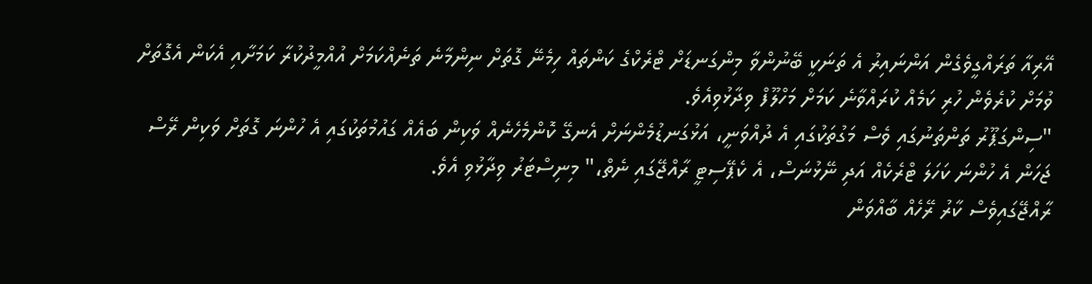އޭރިއާ ތަރައްގީވެގެން އަންނައިރު އެ ތަނަކީ ބޭނުންވާ މިންގަނޑަށް ޓްރެކްގެ ކަންތައް ހިމެނޭ ގޮތަށް ނިންމާނެ ތަނެއްކަމަށް އުއްމީދުކުރާ ކަމަށާއި އެކަން އެގޮތަށް ވުމަށް ކުރެވެން ހުރި ކަމެއް ކުރައްވާނެ ކަމަށް މަހްލޫފް ވިދާޅުވިއެވެ.
"ސިންގަޕޫރު ތަންތަނުގައި ވެސް މަގުތަކުގައި އެ ދުއްވަނީ، އަޅުގަނޑުމެންނަށް އެނގޭ ކޮންމެހެނެއް ވަކިން ބައެއް ގައުމުތަކުގައި އެ ހުންނަ ގޮތަށް ވަކިން ރޭސް ޖަހަން އެ ހުންނަ ކަހަލަ ޓްރެކެއް އަދި ނޭޅުނަސް، އެ ކެޕޭސިޓީ ރާއްޖޭގައި ނެތް،" މިނިސްޓަރު ވިދާޅުވި އެވެ.
ރާއްޖޭގައިވެސް ކާރު ރޭހެއް ބާއްވަން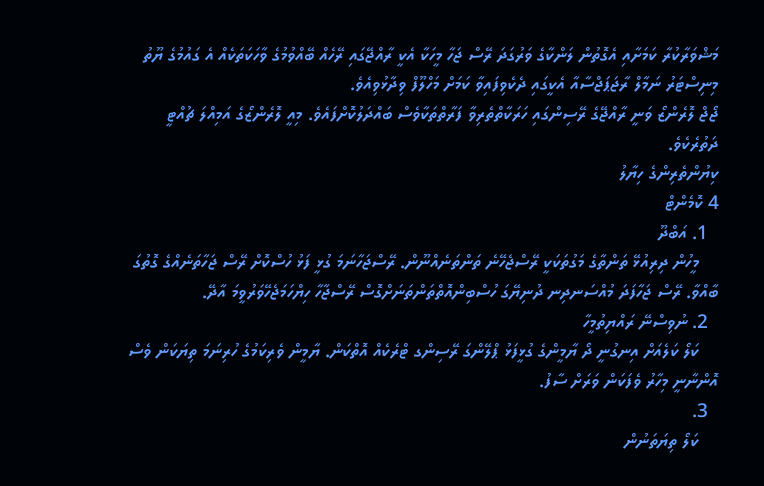މަޝްވަރާކުރާ ކަމަށާއި އެގޮތުން ލަންކާގެ ވަރުގަދަ ރޭސް ޖަހާ މީހަކާ އެކީ ރާއްޖޭގައި ރޭހެއް ބޭއްވުމުގެ ވާހަކަތަކެއް އެ ގައުމުގެ ޔޫތު މިނިސްޓަރު ނަމާލް ރާޖަޕަޖްސާއާ އެކީގައި ދެކެވިފައިވާ ކަމަށް މަހްލޫފް ވިދާޅުވިއެވެ.
ޖޯޖް ލޮރެންޒޯ ވަނީ ރާއްޖޭގެ ރޭސިންގައި ހަރަކާތްތެރިވާ ފަރާތްތަކާވެސް ބައްދަލުކޮށްފައެވެ. މިއީ ލޮރެންޒޯގެ އަމިއްލަ ޗުއްޓީ ދަތުރެކެވެ.
ކިޔުންތެރިންގެ ހިޔާލު
4 ކޮމެންޓް
  1. އަބްދޫ
    މީހުން ދިރިއުޅޭ ތަންތާގެ މަގުތަކަކީ ރޭސްޖެހޭނެ ތަންތަނެއްނޫން. ރޭސްޖަހާނަމަ ގުޅީ ފަޅު ހުސްކޮށް ރޭސް ޖަހާތަނެއްގެ ގޮތުގަ ބާއްވާ. ރޭސް ޖަހާފަދަ މުއްސަނދިނ ދުނިޔޭގަ ހުސްބިންއޮތްތަންތަނަށްގޮސް ރޭސްޖާހާ ހިޔްހަމަޖެހޭވަރުވީމަ އާދޭ.
  2. ނުވިސްނޭ ރައްޔިތުމީހާ
    ކަލޯ ކަލެއަށް އިނގުނީ ދޯ ޔާމީންގެ ގުޅީފަޅު ޕްލޭންގަ ރޭސިންގ ޓްރެކެއް އޮތްކަން. ޔާމީން ވެރިކަމުގެ ހުރިނަމަ ތިޔަކަން ވެސް އޮންނާނީ މިހާރު ވެފަކަން ވަރަށް ސާފު.
  3.
    ކަލޯ ތިޔަތަނުން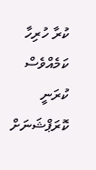ކުރާ ހުރިހާ ކަމެއްވެސް ކުރަނީ ކޮރަޕްޝަނަށް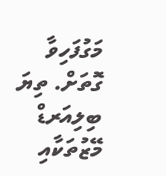މަގުފަހިވާ ގޮތަށް. ތިޔަ ބިލިއަރޑް މޭޒުތަކާއި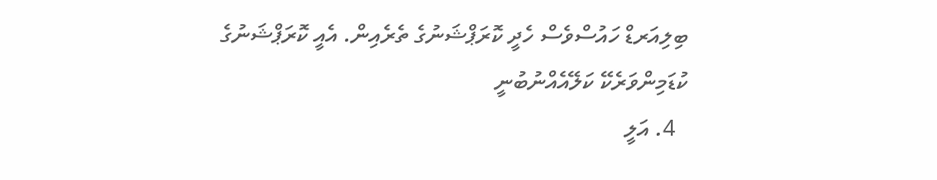ބިލިއަރޑް ހައުސްވެސް ހެދީ ކޮރަޕްޝަނުގެ ތެރެއިން. އެއީ ކޮރަޕްޝަނުގެ ކުޑަމިންވަރެކޭ ކަލޭއެއްނުބުނީ
  4. އަލީ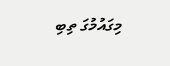މިގައުމުގަ ތިބި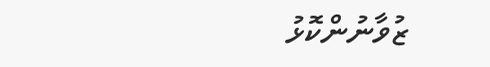ޒުވާނުންކޮޅު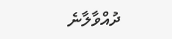ދުއްވާލާނެ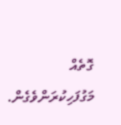ގޮތެއް މަގުފަހިކުރަންވެގެން.